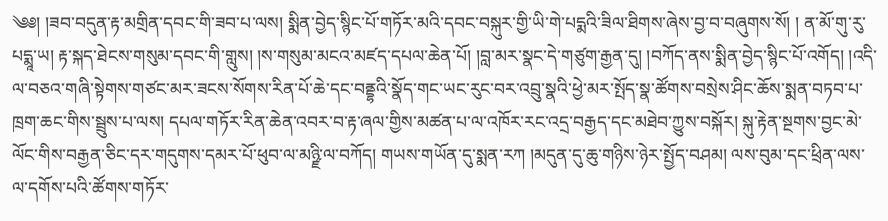༄༅། །ཟབ་བདུན་རྟ་མགྲིན་དབང་གི་ཟབ་པ་ལས། སྨིན་བྱེད་སྙིང་པོ་གཏོར་མའི་དབང་བསྐུར་གྱི་ཡི་གེ་པདྨའི་ཟིལ་ཐིགས་ཞེས་བྱ་བ་བཞུགས་སོ། ། ན་མོ་གུ་རུ་པདྨཱ་ཡ། རྟ་སྐད་ཐེངས་གསུམ་དབང་གི་གླུས། །ས་གསུམ་མངའ་མཛད་དཔལ་ཆེན་པོ། །བླ་མར་སྣང་དེ་གཙུག་རྒྱན་དུ། །བཀོད་ནས་སྨིན་བྱེད་སྙིང་པོ་འགོད། །འདི་ལ་བཅའ་གཞི་སྟེགས་གཙང་མར་ཟངས་སོགས་རིན་པོ་ཆེ་དང་བནྡྷའི་སྣོད་གང་ཡང་རུང་བར་འབྲུ་སྣའི་ཕྱེ་མར་སྤོད་སྣ་ཚོགས་བསྲེས་ཤིང་ཆོས་སྨན་བཏབ་པ་ཁྲག་ཆང་གིས་སྦྲུས་པ་ལས། དཔལ་གཏོར་རིན་ཆེན་འབར་བ་རྟ་ཞལ་གྱིས་མཚན་པ་ལ་འཁོར་རང་འདྲ་བརྒྱད་དང་མཐེབ་ཀྱུས་བསྐོར། སྐུ་རྟེན་སྔགས་བྱང་མེ་ལོང་གིས་བརྒྱན་ཅིང་དར་གདུགས་དམར་པོ་ཕུབ་ལ་མཉྫི་ལ་བཀོད། གཡས་གཡོན་དུ་སྨན་རཀ །མདུན་དུ་ཆུ་གཉིས་ཉེར་སྤྱོད་བཤམ། ལས་བུམ་དང་ཕྲིན་ལས་ལ་དགོས་པའི་ཚོགས་གཏོར་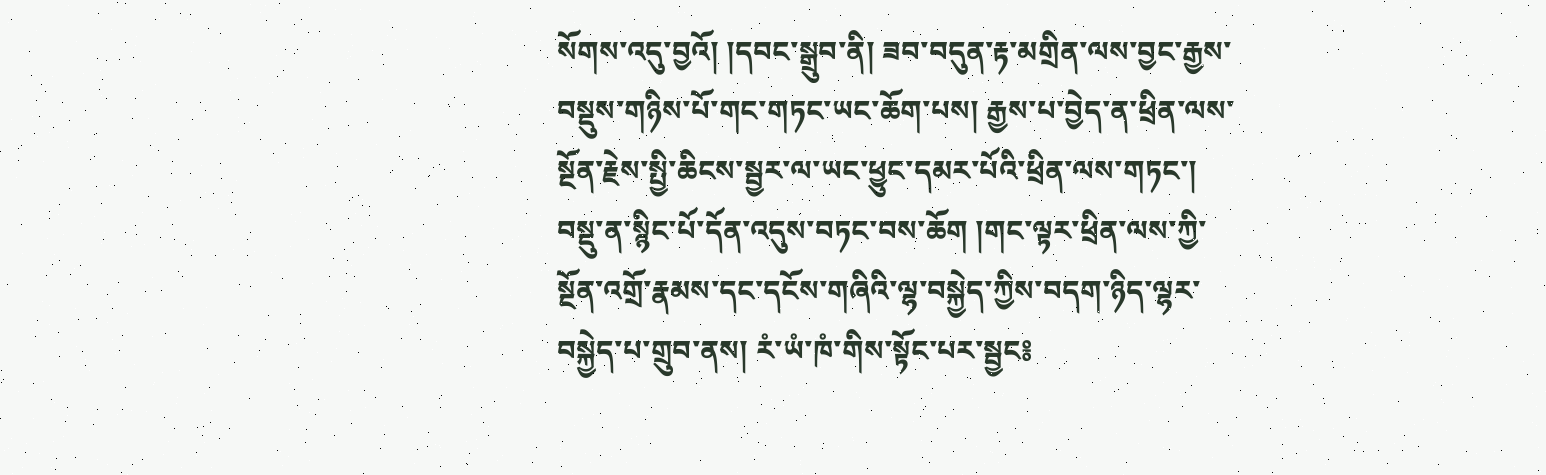སོགས་འདུ་བྱའོ། །དབང་སྒྲུབ་ནི། ཟབ་བདུན་རྟ་མགྲིན་ལས་བྱང་རྒྱས་བསྡུས་གཉིས་པོ་གང་གཏང་ཡང་ཆོག་པས། རྒྱས་པ་བྱེད་ན་ཕྲིན་ལས་སྔོན་རྗེས་སྤྱི་ཆིངས་སྦྱར་ལ་ཡང་ཕྱུང་དམར་པོའི་ཕྲིན་ལས་གཏང་། བསྡུ་ན་སྙིང་པོ་དོན་འདུས་བཏང་བས་ཆོག །གང་ལྟར་ཕྲིན་ལས་ཀྱི་སྔོན་འགྲོ་རྣམས་དང་དངོས་གཞིའི་ལྷ་བསྐྱེད་ཀྱིས་བདག་ཉིད་ལྷར་བསྐྱེད་པ་གྲུབ་ནས། རཾ་ཡཾ་ཁཾ་གིས་སྟོང་པར་སྦྱང༔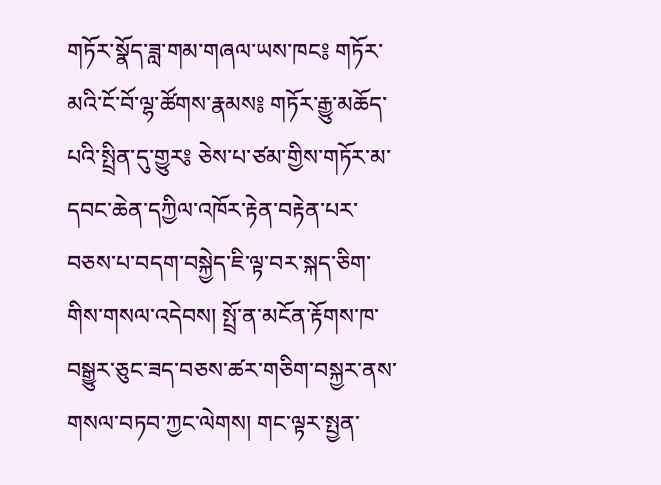གཏོར་སྣོད་ཟླ་གམ་གཞལ་ཡས་ཁང༔ གཏོར་མའི་ངོ་བོ་ལྷ་ཚོགས་རྣམས༔ གཏོར་རྒྱུ་མཆོད་པའི་སྤྲིན་དུ་གྱུར༔ ཅེས་པ་ཙམ་གྱིས་གཏོར་མ་དབང་ཆེན་དཀྱིལ་འཁོར་རྟེན་བརྟེན་པར་བཅས་པ་བདག་བསྐྱེད་ཇི་ལྟ་བར་སྐད་ཅིག་གིས་གསལ་འདེབས། སྤྲོ་ན་མངོན་རྟོགས་ཁ་བསྒྱུར་ཅུང་ཟད་བཅས་ཚར་གཅིག་བསྐྱར་ནས་གསལ་བཏབ་ཀྱང་ལེགས། གང་ལྟར་སྤྱན་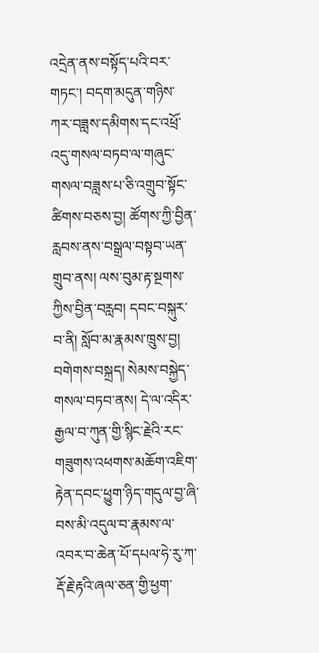འདྲེན་ནས་བསྟོད་པའི་བར་གཏང་། བདག་མདུན་གཉིས་ཀར་བཟླས་དམིགས་དང་འཕྲོ་འདུ་གསལ་བཏབ་ལ་གཞུང་གསལ་བཟླས་པ་ཅི་འགྲུབ་སྟོང་ཚིགས་བཅས་བྱ། ཚོགས་ཀྱི་བྱིན་རླབས་ནས་བསྒྲལ་བསྟབ་ཡན་གྲུབ་ནས། ལས་བུམ་རྟ་སྔགས་ཀྱིས་བྱིན་བརླབ། དབང་བསྐུར་བ་ནི། སློབ་མ་རྣམས་ཁྲུས་བྱ། བགེགས་བསྐྲད། སེམས་བསྐྱེད་གསལ་བཏབ་ནས། དེ་ལ་འདིར་རྒྱལ་བ་ཀུན་གྱི་སྙིང་རྗེའི་རང་གཟུགས་འཕགས་མཆོག་འཇིག་རྟེན་དབང་ཕྱུག་ཉིད་གདུལ་བྱ་ཞི་བས་མི་འདུལ་བ་རྣམས་ལ་འབར་བ་ཆེན་པོ་དཔལ་ཧེ་རུ་ཀ་རྡོ་རྗེ་རྟའི་ཞལ་ཅན་གྱི་ཕྱག་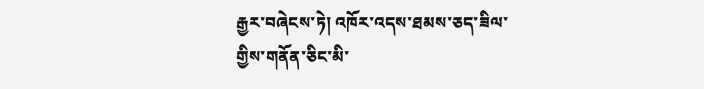རྒྱར་བཞེངས་ཏེ། འཁོར་འདས་ཐམས་ཅད་ཟིལ་གྱིས་གནོན་ཅིང་མི་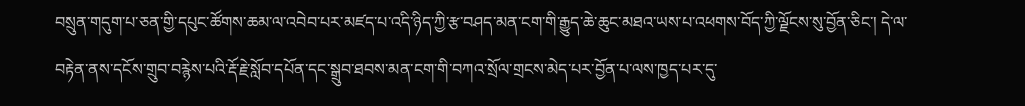བསྲུན་གདུག་པ་ཅན་གྱི་དཔུང་ཚོགས་ཆམ་ལ་འབེབ་པར་མཛད་པ་འདི་ཉིད་ཀྱི་རྩ་བཤད་མན་ངག་གི་རྒྱུད་ཆེ་ཆུང་མཐའ་ཡས་པ་འཕགས་བོད་ཀྱི་ལྗོངས་སུ་བྱོན་ཅིང་། དེ་ལ་བརྟེན་ནས་དངོས་གྲུབ་བརྙེས་པའི་རྡོ་རྗེ་སློབ་དཔོན་དང་སྒྲུབ་ཐབས་མན་ངག་གི་བཀའ་སྲོལ་གྲངས་མེད་པར་བྱོན་པ་ལས་ཁྱད་པར་དུ་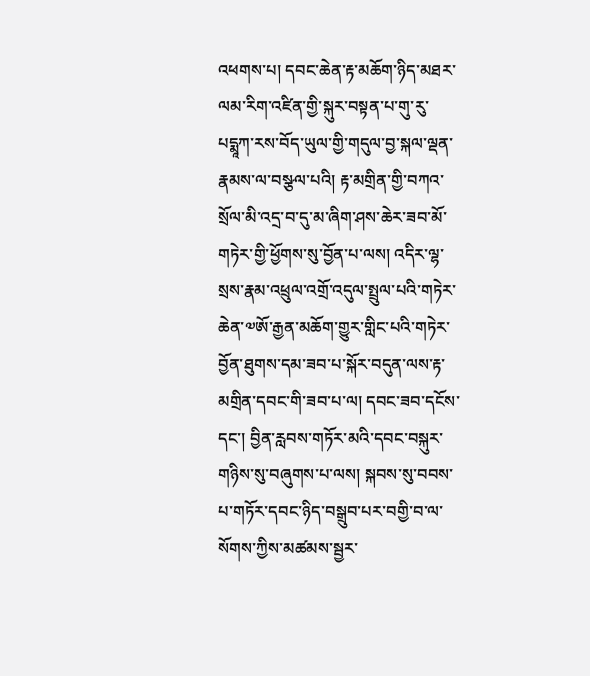འཕགས་པ། དབང་ཆེན་རྟ་མཆོག་ཉིད་མཐར་ལམ་རིག་འཛིན་གྱི་སྐུར་བསྟན་པ་གུ་རུ་པདྨཱཀ་རས་བོད་ཡུལ་གྱི་གདུལ་བྱ་སྐལ་ལྡན་རྣམས་ལ་བསྩལ་པའི། རྟ་མགྲིན་གྱི་བཀའ་སྲོལ་མི་འདྲ་བ་དུ་མ་ཞིག་ཤས་ཆེར་ཟབ་མོ་གཏེར་གྱི་ཕྱོགས་སུ་བྱོན་པ་ལས། འདིར་ལྷ་སྲས་རྣམ་འཕྲུལ་འགྲོ་འདུལ་སྤྲུལ་པའི་གཏེར་ཆེན་༧ཨོ་རྒྱན་མཆོག་གྱུར་གླིང་པའི་གཏེར་བྱོན་ཐུགས་དམ་ཟབ་པ་སྐོར་བདུན་ལས་རྟ་མགྲིན་དབང་གི་ཟབ་པ་ལ། དབང་ཟབ་དངོས་དང་། བྱིན་རླབས་གཏོར་མའི་དབང་བསྐུར་གཉིས་སུ་བཞུགས་པ་ལས། སྐབས་སུ་བབས་པ་གཏོར་དབང་ཉིད་བསྒྲུབ་པར་བགྱི་བ་ལ་སོགས་ཀྱིས་མཚམས་སྦྱར་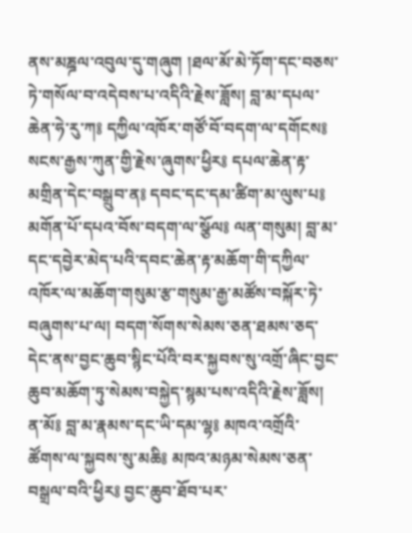ནས་མཎྜལ་འབུལ་དུ་གཞུག །ཐལ་མོ་མེ་ཏོག་དང་བཅས་ཏེ་གསོལ་བ་འདེབས་པ་འདིའི་རྗེས་ཟློས། བླ་མ་དཔལ་ཆེན་ཧེ་རུ་ཀ༔ དཀྱིལ་འཁོར་གཙོ་བོ་བདག་ལ་དགོངས༔ སངས་རྒྱས་ཀུན་གྱི་རྗེས་ཞུགས་ཕྱིར༔ དཔལ་ཆེན་རྟ་མགྲིན་དེང་བསྒྲུབ་ན༔ དབང་དང་དམ་ཚིག་མ་ལུས་པ༔ མགོན་པོ་དཔའ་བོས་བདག་ལ་སྩོལ༔ ལན་གསུམ། བླ་མ་དང་དབྱེར་མེད་པའི་དབང་ཆེན་རྟ་མཆོག་གི་དཀྱིལ་འཁོར་ལ་མཆོག་གསུམ་རྩ་གསུམ་རྒྱ་མཚོས་བསྐོར་ཏེ་བཞུགས་པ་ལ། བདག་སོགས་སེམས་ཅན་ཐམས་ཅད་དེང་ནས་བྱང་ཆུབ་སྙིང་པོའི་བར་སྐྱབས་སུ་འགྲོ་ཞིང་བྱང་ཆུབ་མཆོག་ཏུ་སེམས་བསྐྱེད་སྙམ་པས་འདིའི་རྗེས་ཟློས། ན་མོ༔ བླ་མ་རྣམས་དང་ཡི་དམ་ལྷ༔ མཁའ་འགྲོའི་ཚོགས་ལ་སྐྱབས་སུ་མཆི༔ མཁའ་མཉམ་སེམས་ཅན་བསྒྲལ་བའི་ཕྱིར༔ བྱང་ཆུབ་ཐོབ་པར་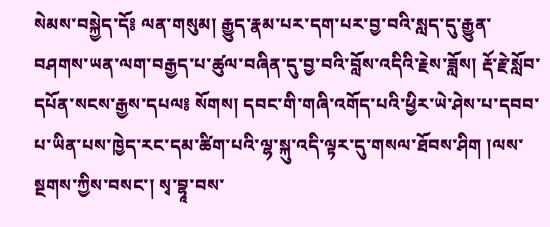སེམས་བསྐྱེད་དོ༔ ལན་གསུམ། རྒྱུད་རྣམ་པར་དག་པར་བྱ་བའི་སླད་དུ་རྒྱུན་བཤགས་ཡན་ལག་བརྒྱད་པ་ཚུལ་བཞིན་དུ་བྱ་བའི་བློས་འདིའི་རྗེས་ཟློས། རྡོ་རྗེ་སློབ་དཔོན་སངས་རྒྱས་དཔལ༔ སོགས། དབང་གི་གཞི་འགོད་པའི་ཕྱིར་ཡེ་ཤེས་པ་དབབ་པ་ཡིན་པས་ཁྱེད་རང་དམ་ཚིག་པའི་ལྷ་སྐུ་འདི་ལྟར་དུ་གསལ་ཐོབས་ཤིག །ལས་སྔགས་ཀྱིས་བསང་། སྭ་བྷཱ་བས་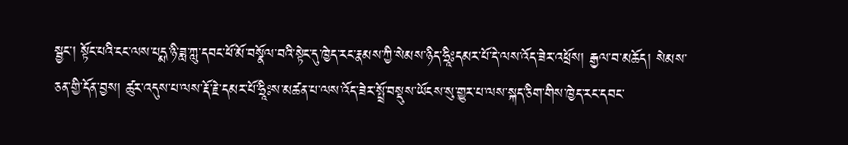སྦྱང་། སྟོང་པའི་ངང་ལས་པདྨ་ཉི་ཟླ་ཀླུ་དབང་ཕོ་མོ་བསྣོལ་བའི་སྟེང་དུ་ཁྱེད་རང་རྣམས་ཀྱི་སེམས་ཉིད་ཧྲཱིཿདམར་པོ་དེ་ལས་འོད་ཟེར་འཕྲོས། རྒྱལ་བ་མཆོད། སེམས་ཅན་གྱི་དོན་བྱས། ཚུར་འདུས་པ་ལས་རྡོ་རྗེ་དམར་པོ་ཧྲཱིཿས་མཚན་པ་ལས་འོད་ཟེར་སྤྲོ་བསྡུས་ཡོངས་སུ་གྱུར་པ་ལས་སྐད་ཅིག་གིས་ཁྱེད་རང་དབང་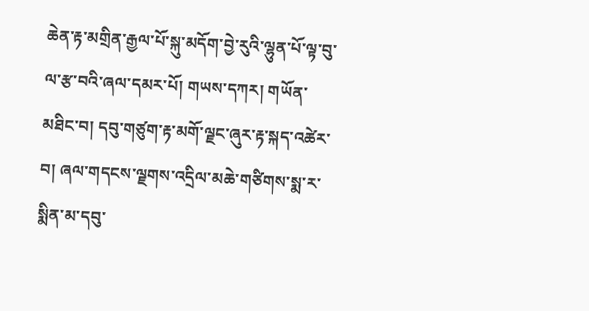ཆེན་རྟ་མགྲིན་རྒྱལ་པོ་སྐུ་མདོག་བྱེ་རུའི་ལྷུན་པོ་ལྟ་བུ་ལ་རྩ་བའི་ཞལ་དམར་པོ། གཡས་དཀར། གཡོན་མཐིང་བ། དབུ་གཙུག་རྟ་མགོ་ལྗང་ཞུར་རྟ་སྐད་འཚེར་བ། ཞལ་གདངས་ལྗགས་འདྲིལ་མཆེ་གཙིགས་སྨ་ར་སྨིན་མ་དབུ་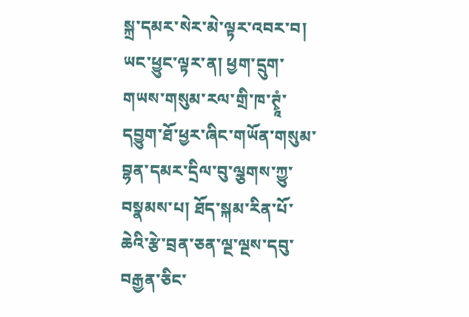སྐྲ་དམར་སེར་མེ་ལྟར་འབར་བ། ཡང་ཕྱུང་ལྟར་ན། ཕྱག་དྲུག་གཡས་གསུམ་རལ་གྲི་ཁ་ཊྭཱཾ་དབྱུག་ཐོ་ཕྱར་ཞིང་གཡོན་གསུམ་བྷན་དམར་དྲིལ་བུ་ལྕགས་ཀྱུ་བསྣམས་པ། ཐོད་སྐམ་རིན་པོ་ཆེའི་རྩེ་བྲན་ཅན་ལྔ་ལྔས་དབུ་བརྒྱན་ཅིང་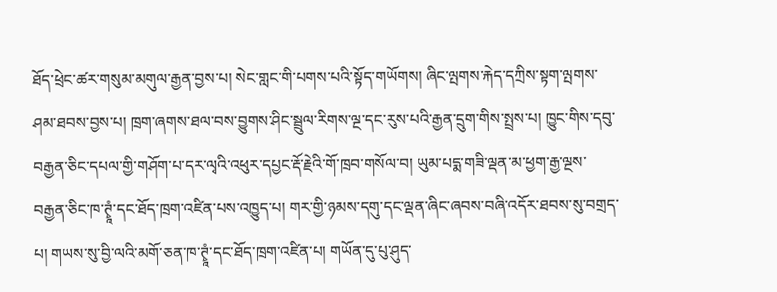ཐོད་ཕྲེང་ཚར་གསུམ་མགུལ་རྒྱན་བྱས་པ། སེང་གླང་གི་པགས་པའི་སྟོད་གཡོགས། ཞིང་ལྤགས་རྐེད་དཀྲིས་སྟག་ལྤགས་ཤམ་ཐབས་བྱས་པ། ཁྲག་ཞགས་ཐལ་བས་བྱུགས་ཤིང་སྦྲུལ་རིགས་ལྔ་དང་རུས་པའི་རྒྱན་དྲུག་གིས་སྤྲས་པ། ཁྱུང་གིས་དབུ་བརྒྱན་ཅིང་དཔལ་གྱི་གཤོག་པ་དར་ལྭའི་འཕུར་དཔྱང་རྡོ་རྗེའི་གོ་ཁྲབ་གསོལ་བ། ཡུམ་པདྨ་གཟི་ལྡན་མ་ཕྱག་རྒྱ་ལྔས་བརྒྱན་ཅིང་ཁ་ཊྭཱཾ་དང་ཐོད་ཁྲག་འཛིན་པས་འཁྱུད་པ། གར་གྱི་ཉམས་དགུ་དང་ལྡན་ཞིང་ཞབས་བཞི་འདོར་ཐབས་སུ་བགྲད་པ། གཡས་སུ་བྱི་ལའི་མགོ་ཅན་ཁ་ཊྭཱཾ་དང་ཐོད་ཁྲག་འཛིན་པ། གཡོན་དུ་པུ་ཤུད་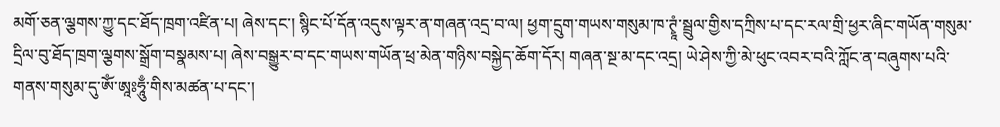མགོ་ཅན་ལྕགས་ཀྱུ་དང་ཐོད་ཁྲག་འཛིན་པ། ཞེས་དང་། སྙིང་པོ་དོན་འདུས་ལྟར་ན་གཞན་འདྲ་བ་ལ། ཕྱག་དྲུག་གཡས་གསུམ་ཁ་ཊྭཱཾ་སྦྲུལ་གྱིས་དཀྲིས་པ་དང་རལ་གྲི་ཕྱར་ཞིང་གཡོན་གསུམ་དྲིལ་བུ་ཐོད་ཁྲག་ལྕགས་སྒྲོག་བསྣམས་པ། ཞེས་བསྒྱུར་བ་དང་གཡས་གཡོན་ཕྲ་མེན་གཉིས་བསྐྱེད་ཆོག་དོར། གཞན་སྔ་མ་དང་འདྲ། ཡེ་ཤེས་ཀྱི་མེ་ཕུང་འབར་བའི་ཀློང་ན་བཞུགས་པའི་གནས་གསུམ་དུ་ཨོཾ་ཨཱཿཧཱུྃ་གིས་མཚན་པ་དང་།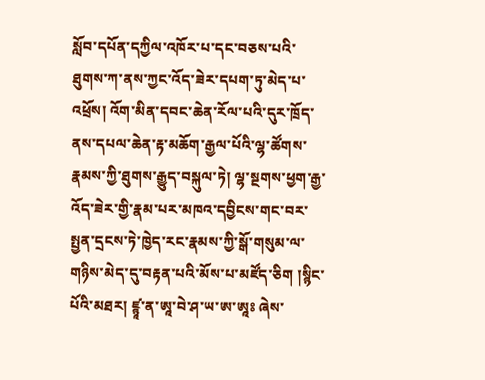སློབ་དཔོན་དཀྱིལ་འཁོར་པ་དང་བཅས་པའི་ཐུགས་ཀ་ནས་ཀྱང་འོད་ཟེར་དཔག་ཏུ་མེད་པ་འཕྲོས། འོག་མིན་དབང་ཆེན་རོལ་པའི་དུར་ཁྲོད་ནས་དཔལ་ཆེན་རྟ་མཆོག་རྒྱལ་པོའི་ལྷ་ཚོགས་རྣམས་ཀྱི་ཐུགས་རྒྱུད་བསྐུལ་ཏེ། ལྷ་སྔགས་ཕྱག་རྒྱ་འོད་ཟེར་གྱི་རྣམ་པར་མཁའ་དབྱིངས་གང་བར་སྤྱན་དྲངས་ཏེ་ཁྱེད་རང་རྣམས་ཀྱི་སྒོ་གསུམ་ལ་གཉིས་མེད་དུ་བརྟན་པའི་མོས་པ་མཛོད་ཅིག །སྙིང་པོའི་མཐར། ཛྙཱ་ན་ཨཱ་བེ་ཤ་ཡ་ཨ་ཨཱཿ ཞེས་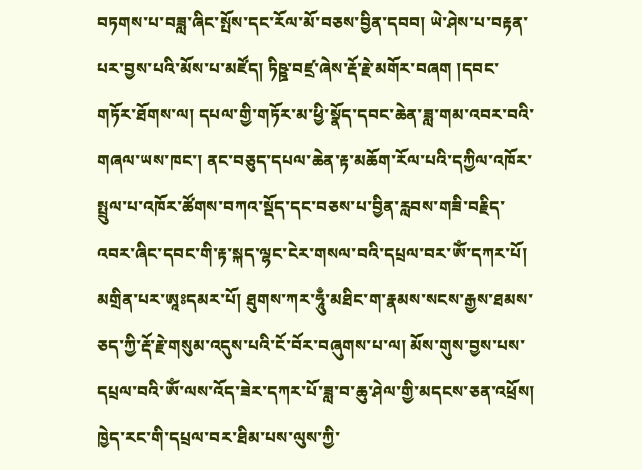བཏགས་པ་བཟླ་ཞིང་སྤོས་དང་རོལ་མོ་བཅས་བྱིན་དབབ། ཡེ་ཤེས་པ་བརྟན་པར་བྱས་པའི་མོས་པ་མཛོད། ཏིཥྛ་བཛྲ་ཞེས་རྡོ་རྗེ་མགོར་བཞག །དབང་གཏོར་ཐོགས་ལ། དཔལ་གྱི་གཏོར་མ་ཕྱི་སྣོད་དབང་ཆེན་ཟླ་གམ་འབར་བའི་གཞལ་ཡས་ཁང་། ནང་བཅུད་དཔལ་ཆེན་རྟ་མཆོག་རོལ་པའི་དཀྱིལ་འཁོར་སྤྲུལ་པ་འཁོར་ཚོགས་བཀའ་སྡོད་དང་བཅས་པ་བྱིན་རླབས་གཟི་བརྗིད་འབར་ཞིང་དབང་གི་རྟ་སྐད་ལྷང་ངེར་གསལ་བའི་དཔྲལ་བར་ཨོཾ་དཀར་པོ། མགྲིན་པར་ཨཱཿདམར་པོ། ཐུགས་ཀར་ཧཱུྃ་མཐིང་ག་རྣམས་སངས་རྒྱས་ཐམས་ཅད་ཀྱི་རྡོ་རྗེ་གསུམ་འདུས་པའི་ངོ་བོར་བཞུགས་པ་ལ། མོས་གུས་བྱས་པས་དཔྲལ་བའི་ཨོཾ་ལས་འོད་ཟེར་དཀར་པོ་ཟླ་བ་ཆུ་ཤེལ་གྱི་མདངས་ཅན་འཕྲོས། ཁྱེད་རང་གི་དཔྲལ་བར་ཐིམ་པས་ལུས་ཀྱི་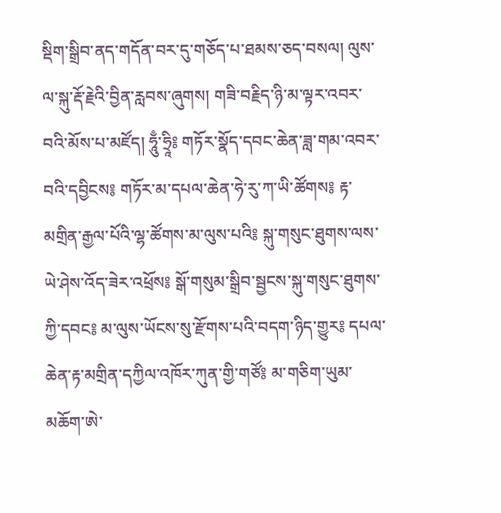སྡིག་སྒྲིབ་ནད་གདོན་བར་དུ་གཅོད་པ་ཐམས་ཅད་བསལ། ལུས་ལ་སྐུ་རྡོ་རྗེའི་བྱིན་རླབས་ཞུགས། གཟི་བརྗིད་ཉི་མ་ལྟར་འབར་བའི་མོས་པ་མཛོད། ཧཱུྃ་ཧྲཱི༔ གཏོར་སྣོད་དབང་ཆེན་ཟླ་གམ་འབར་བའི་དབྱིངས༔ གཏོར་མ་དཔལ་ཆེན་ཧེ་རུ་ཀ་ཡི་ཚོགས༔ རྟ་མགྲིན་རྒྱལ་པོའི་ལྷ་ཚོགས་མ་ལུས་པའི༔ སྐུ་གསུང་ཐུགས་ལས་ཡེ་ཤེས་འོད་ཟེར་འཕྲོས༔ སྒོ་གསུམ་སྒྲིབ་སྦྱངས་སྐུ་གསུང་ཐུགས་ཀྱི་དབང༔ མ་ལུས་ཡོངས་སུ་རྫོགས་པའི་བདག་ཉིད་གྱུར༔ དཔལ་ཆེན་རྟ་མགྲིན་དཀྱིལ་འཁོར་ཀུན་གྱི་གཙོ༔ མ་གཅིག་ཡུམ་མཆོག་ཨེ་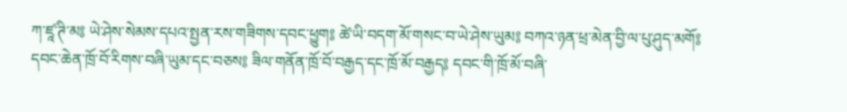ཀ་ཛཱ་ཊི་མ༔ ཡེ་ཤེས་སེམས་དཔའ་སྤྱན་རས་གཟིགས་དབང་ཕྱུག༔ ཚེ་ཡི་བདག་མོ་གསང་བ་ཡེ་ཤེས་ཡུམ༔ བཀའ་ཉན་ཕྲ་མེན་བྱི་ལ་པུ་ཤུད་མགོ༔ དབང་ཆེན་ཁྲོ་བོ་རིགས་བཞི་ཡུམ་དང་བཅས༔ ཟིལ་གནོན་ཁྲོ་བོ་བརྒྱད་དང་ཁྲོ་མོ་བརྒྱད༔ དབང་གི་ཁྲོ་མོ་བཞི་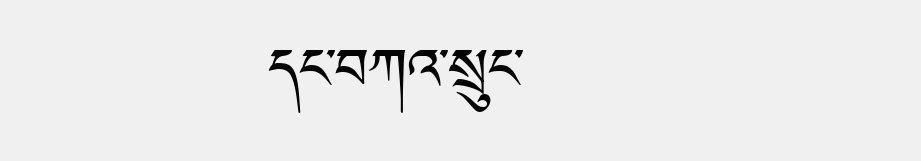དང་བཀའ་སྲུང་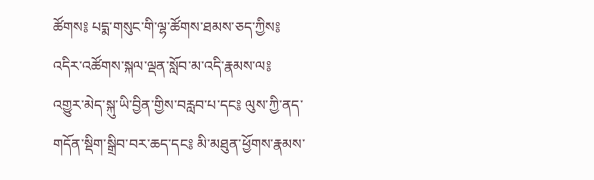ཚོགས༔ པདྨ་གསུང་གི་ལྷ་ཚོགས་ཐམས་ཅད་ཀྱིས༔ འདིར་འཚོགས་སྐལ་ལྡན་སློབ་མ་འདི་རྣམས་ལ༔ འགྱུར་མེད་སྐུ་ཡི་བྱིན་གྱིས་བརླབ་པ་དང༔ ལུས་ཀྱི་ནད་གདོན་སྡིག་སྒྲིབ་བར་ཆད་དང༔ མི་མཐུན་ཕྱོགས་རྣམས་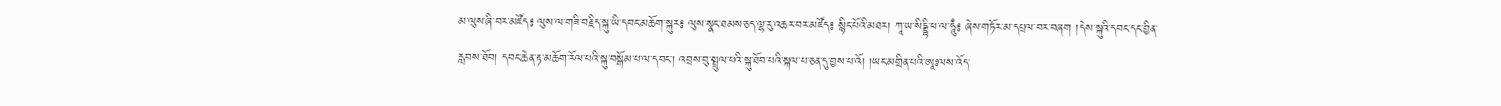མ་ལུས་ཞི་བར་མཛོད༔ ལུས་ལ་གཟི་བརྗིད་སྐུ་ཡི་དབང་མཆོག་སྐུར༔ ལུས་སྣང་ཐམས་ཅད་ལྷ་རུ་འཆར་བར་མཛོད༔ སྙིང་པོའི་མཐར། ཀཱ་ཡ་སིདྡྷི་ཕ་ལ་ཧཱུྃ༔ ཞེས་གཏོར་མ་དཔྲལ་བར་བཞག །དེས་སྐུའི་དབང་དང་བྱིན་རླབས་ཐོབ། དབང་ཆེན་རྟ་མཆོག་རོལ་པའི་སྐུ་བསྒོམ་པ་ལ་དབང་། འབྲས་བུ་སྤྲུལ་པའི་སྐུ་ཐོབ་པའི་སྐལ་པ་ཅན་དུ་བྱས་པ་འོ། །ཡང་མགྲིན་པའི་ཨཱཿལས་འོད་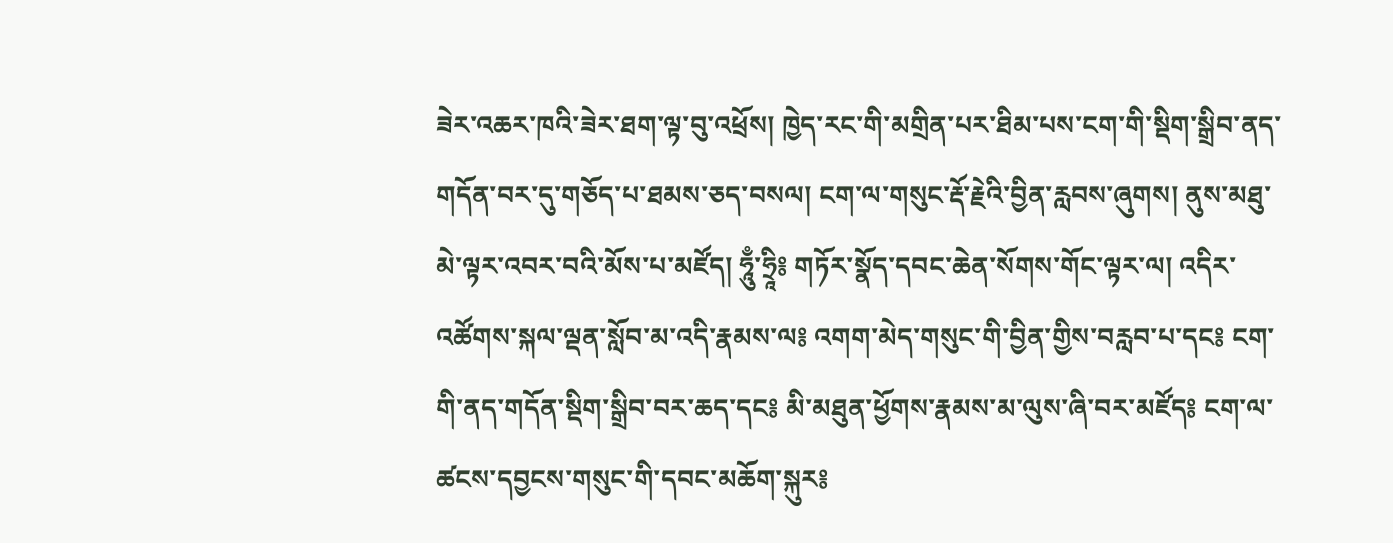ཟེར་འཆར་ཁའི་ཟེར་ཐག་ལྟ་བུ་འཕྲོས། ཁྱེད་རང་གི་མགྲིན་པར་ཐིམ་པས་ངག་གི་སྡིག་སྒྲིབ་ནད་གདོན་བར་དུ་གཅོད་པ་ཐམས་ཅད་བསལ། ངག་ལ་གསུང་རྡོ་རྗེའི་བྱིན་རླབས་ཞུགས། ནུས་མཐུ་མེ་ལྟར་འབར་བའི་མོས་པ་མཛོད། ཧཱུྃ་ཧྲཱི༔ གཏོར་སྣོད་དབང་ཆེན་སོགས་གོང་ལྟར་ལ། འདིར་འཚོགས་སྐལ་ལྡན་སློབ་མ་འདི་རྣམས་ལ༔ འགག་མེད་གསུང་གི་བྱིན་གྱིས་བརླབ་པ་དང༔ ངག་གི་ནད་གདོན་སྡིག་སྒྲིབ་བར་ཆད་དང༔ མི་མཐུན་ཕྱོགས་རྣམས་མ་ལུས་ཞི་བར་མཛོད༔ ངག་ལ་ཚངས་དབྱངས་གསུང་གི་དབང་མཆོག་སྐུར༔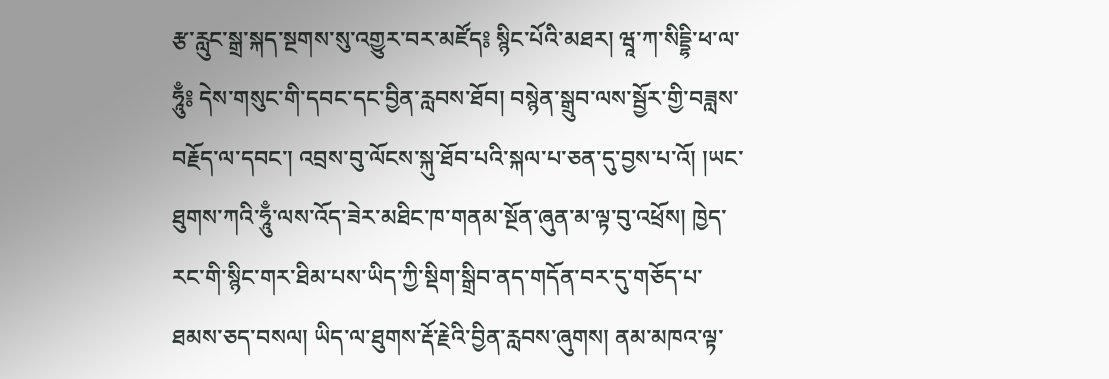རྩ་རླུང་སྒྲ་སྐད་སྔགས་སུ་འགྱུར་བར་མཛོད༔ སྙིང་པོའི་མཐར། ཝཱ་ཀ་སིདྡྷི་ཕ་ལ་ཧཱུྃ༔ དེས་གསུང་གི་དབང་དང་བྱིན་རླབས་ཐོབ། བསྙེན་སྒྲུབ་ལས་སྦྱོར་གྱི་བཟླས་བརྗོད་ལ་དབང་། འབྲས་བུ་ལོངས་སྐུ་ཐོབ་པའི་སྐལ་པ་ཅན་དུ་བྱས་པ་འོ། །ཡང་ཐུགས་ཀའི་ཧཱུྃ་ལས་འོད་ཟེར་མཐིང་ཁ་གནམ་སྔོན་ཞུན་མ་ལྟ་བུ་འཕྲོས། ཁྱེད་རང་གི་སྙིང་གར་ཐིམ་པས་ཡིད་ཀྱི་སྡིག་སྒྲིབ་ནད་གདོན་བར་དུ་གཅོད་པ་ཐམས་ཅད་བསལ། ཡིད་ལ་ཐུགས་རྡོ་རྗེའི་བྱིན་རླབས་ཞུགས། ནམ་མཁའ་ལྟ་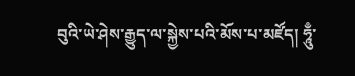བུའི་ཡེ་ཤེས་རྒྱུད་ལ་སྐྱེས་པའི་མོས་པ་མཛོད། ཧཱུྃ་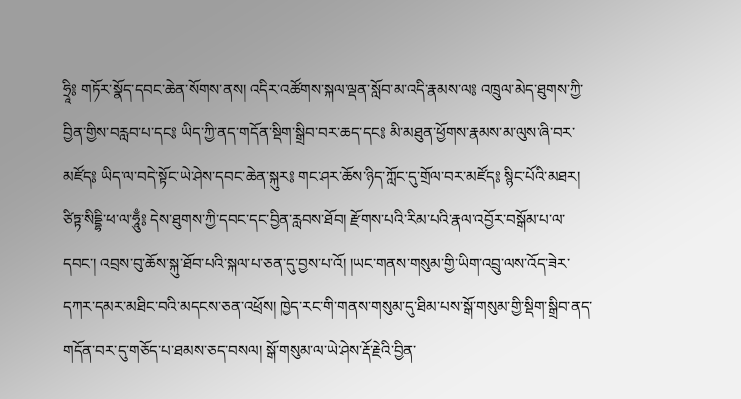ཧྲཱི༔ གཏོར་སྣོད་དབང་ཆེན་སོགས་ནས། འདིར་འཚོགས་སྐལ་ལྡན་སློབ་མ་འདི་རྣམས་ལ༔ འཁྲུལ་མེད་ཐུགས་ཀྱི་བྱིན་གྱིས་བརླབ་པ་དང༔ ཡིད་ཀྱི་ནད་གདོན་སྡིག་སྒྲིབ་བར་ཆད་དང༔ མི་མཐུན་ཕྱོགས་རྣམས་མ་ལུས་ཞི་བར་མཛོད༔ ཡིད་ལ་བདེ་སྟོང་ཡེ་ཤེས་དབང་ཆེན་སྐུར༔ གང་ཤར་ཆོས་ཉིད་ཀློང་དུ་གྲོལ་བར་མཛོད༔ སྙིང་པོའི་མཐར། ཙིཏྟ་སིདྡྷི་ཕ་ལ་ཧཱུྃ༔ དེས་ཐུགས་ཀྱི་དབང་དང་བྱིན་རླབས་ཐོབ། རྫོགས་པའི་རིམ་པའི་རྣལ་འབྱོར་བསྒོམ་པ་ལ་དབང་། འབྲས་བུ་ཆོས་སྐུ་ཐོབ་པའི་སྐལ་པ་ཅན་དུ་བྱས་པ་འོ། །ཡང་གནས་གསུམ་གྱི་ཡིག་འབྲུ་ལས་འོད་ཟེར་དཀར་དམར་མཐིང་བའི་མདངས་ཅན་འཕྲོས། ཁྱེད་རང་གི་གནས་གསུམ་དུ་ཐིམ་པས་སྒོ་གསུམ་གྱི་སྡིག་སྒྲིབ་ནད་གདོན་བར་དུ་གཅོད་པ་ཐམས་ཅད་བསལ། སྒོ་གསུམ་ལ་ཡེ་ཤེས་རྡོ་རྗེའི་བྱིན་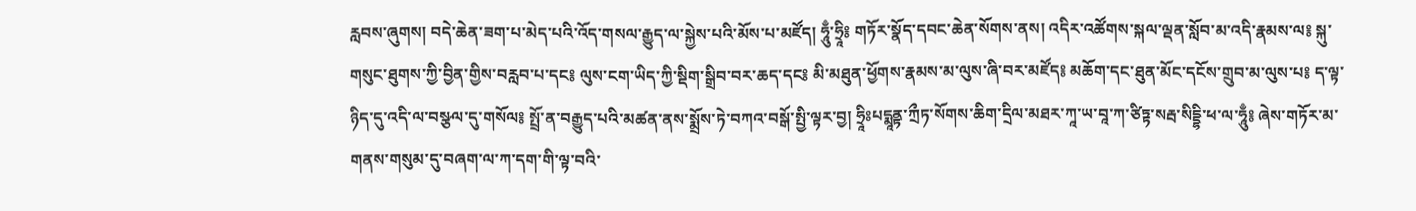རླབས་ཞུགས། བདེ་ཆེན་ཟག་པ་མེད་པའི་འོད་གསལ་རྒྱུད་ལ་སྐྱེས་པའི་མོས་པ་མཛོད། ཧཱུྃ་ཧྲཱི༔ གཏོར་སྣོད་དབང་ཆེན་སོགས་ནས། འདིར་འཚོགས་སྐལ་ལྡན་སློབ་མ་འདི་རྣམས་ལ༔ སྐུ་གསུང་ཐུགས་ཀྱི་བྱིན་གྱིས་བརླབ་པ་དང༔ ལུས་ངག་ཡིད་ཀྱི་སྡིག་སྒྲིབ་བར་ཆད་དང༔ མི་མཐུན་ཕྱོགས་རྣམས་མ་ལུས་ཞི་བར་མཛོད༔ མཆོག་དང་ཐུན་མོང་དངོས་གྲུབ་མ་ལུས་པ༔ ད་ལྟ་ཉིད་དུ་འདི་ལ་བསྩལ་དུ་གསོལ༔ སྤྲོ་ན་བརྒྱུད་པའི་མཚན་ནས་སྨྲོས་ཏེ་བཀའ་བསྒོ་སྤྱི་ལྟར་བྱ། ཧྲཱིཿཔདྨཱནྟ་ཀྲྀཏ་སོགས་ཆིག་དྲིལ་མཐར་ཀཱ་ཡ་བཱ་ཀ་ཙིཏྟ་སརྦ་སིདྡྷི་ཕ་ལ་ཧཱུྃ༔ ཞེས་གཏོར་མ་གནས་གསུམ་དུ་བཞག་ལ་ཀ་དག་གི་ལྟ་བའི་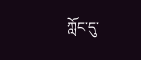ཀློང་དུ་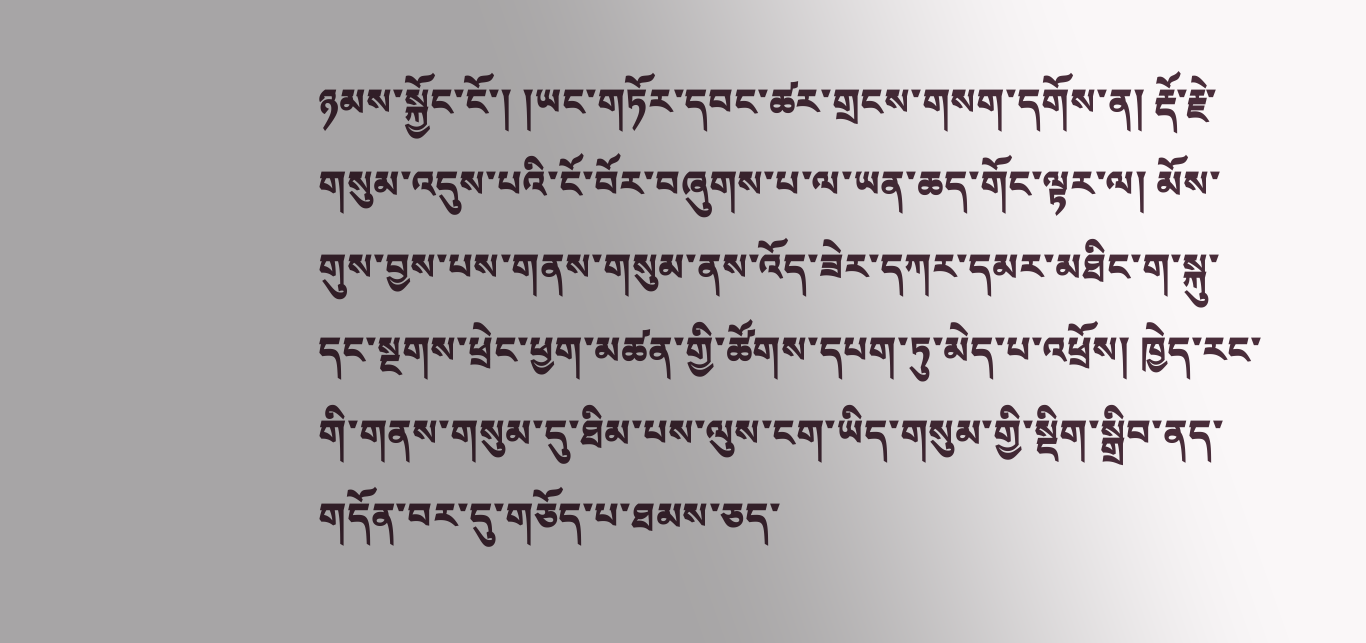ཉམས་སྐྱོང་ངོ་། །ཡང་གཏོར་དབང་ཚར་གྲངས་གསག་དགོས་ན། རྡོ་རྗེ་གསུམ་འདུས་པའི་ངོ་བོར་བཞུགས་པ་ལ་ཡན་ཆད་གོང་ལྟར་ལ། མོས་གུས་བྱས་པས་གནས་གསུམ་ནས་འོད་ཟེར་དཀར་དམར་མཐིང་ག་སྐུ་དང་སྔགས་ཕྲེང་ཕྱག་མཚན་གྱི་ཚོགས་དཔག་ཏུ་མེད་པ་འཕྲོས། ཁྱེད་རང་གི་གནས་གསུམ་དུ་ཐིམ་པས་ལུས་ངག་ཡིད་གསུམ་གྱི་སྡིག་སྒྲིབ་ནད་གདོན་བར་དུ་གཅོད་པ་ཐམས་ཅད་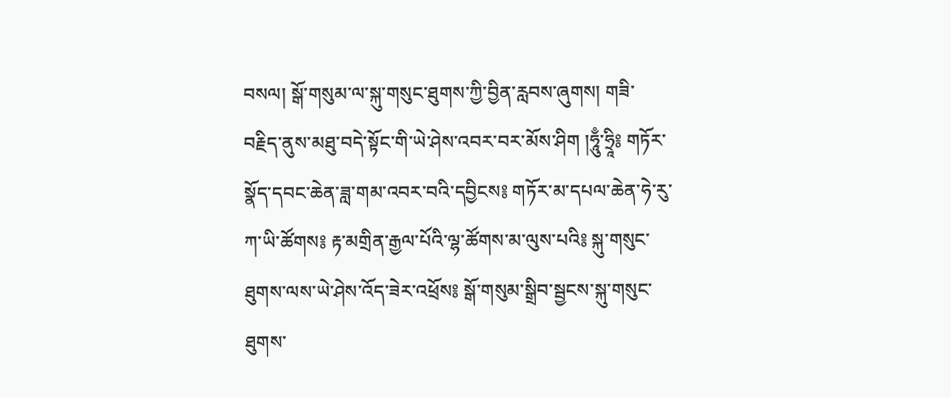བསལ། སྒོ་གསུམ་ལ་སྐུ་གསུང་ཐུགས་ཀྱི་བྱིན་རླབས་ཞུགས། གཟི་བརྗིད་ནུས་མཐུ་བདེ་སྟོང་གི་ཡེ་ཤེས་འབར་བར་མོས་ཤིག །ཧཱུྃ་ཧྲཱི༔ གཏོར་སྣོད་དབང་ཆེན་ཟླ་གམ་འབར་བའི་དབྱིངས༔ གཏོར་མ་དཔལ་ཆེན་ཧེ་རུ་ཀ་ཡི་ཚོགས༔ རྟ་མགྲིན་རྒྱལ་པོའི་ལྷ་ཚོགས་མ་ལུས་པའི༔ སྐུ་གསུང་ཐུགས་ལས་ཡེ་ཤེས་འོད་ཟེར་འཕྲོས༔ སྒོ་གསུམ་སྒྲིབ་སྦྱངས་སྐུ་གསུང་ཐུགས་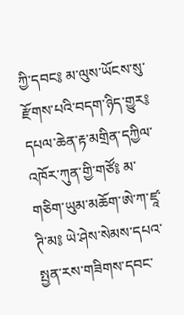ཀྱི་དབང༔ མ་ལུས་ཡོངས་སུ་རྫོགས་པའི་བདག་ཉིད་གྱུར༔ དཔལ་ཆེན་རྟ་མགྲིན་དཀྱིལ་འཁོར་ཀུན་གྱི་གཙོ༔ མ་གཅིག་ཡུམ་མཆོག་ཨེ་ཀ་ཛཱ་ཊི་མ༔ ཡེ་ཤེས་སེམས་དཔའ་སྤྱན་རས་གཟིགས་དབང་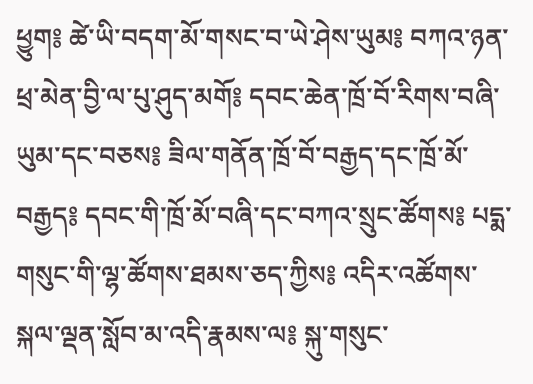ཕྱུག༔ ཚེ་ཡི་བདག་མོ་གསང་བ་ཡེ་ཤེས་ཡུམ༔ བཀའ་ཉན་ཕྲ་མེན་བྱི་ལ་པུ་ཤུད་མགོ༔ དབང་ཆེན་ཁྲོ་བོ་རིགས་བཞི་ཡུམ་དང་བཅས༔ ཟིལ་གནོན་ཁྲོ་བོ་བརྒྱད་དང་ཁྲོ་མོ་བརྒྱད༔ དབང་གི་ཁྲོ་མོ་བཞི་དང་བཀའ་སྲུང་ཚོགས༔ པདྨ་གསུང་གི་ལྷ་ཚོགས་ཐམས་ཅད་ཀྱིས༔ འདིར་འཚོགས་སྐལ་ལྡན་སློབ་མ་འདི་རྣམས་ལ༔ སྐུ་གསུང་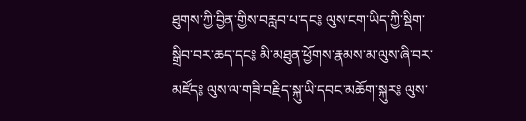ཐུགས་ཀྱི་བྱིན་གྱིས་བརླབ་པ་དང༔ ལུས་ངག་ཡིད་ཀྱི་སྡིག་སྒྲིབ་བར་ཆད་དང༔ མི་མཐུན་ཕྱོགས་རྣམས་མ་ལུས་ཞི་བར་མཛོད༔ ལུས་ལ་གཟི་བརྗིད་སྐུ་ཡི་དབང་མཆོག་སྐུར༔ ལུས་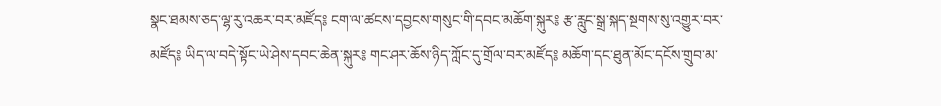སྣང་ཐམས་ཅད་ལྷ་རུ་འཆར་བར་མཛོད༔ ངག་ལ་ཚངས་དབྱངས་གསུང་གི་དབང་མཆོག་སྐུར༔ རྩ་རླུང་སྒྲ་སྐད་སྔགས་སུ་འགྱུར་བར་མཛོད༔ ཡིད་ལ་བདེ་སྟོང་ཡེ་ཤེས་དབང་ཆེན་སྐུར༔ གང་ཤར་ཆོས་ཉིད་ཀློང་དུ་གྲོལ་བར་མཛོད༔ མཆོག་དང་ཐུན་མོང་དངོས་གྲུབ་མ་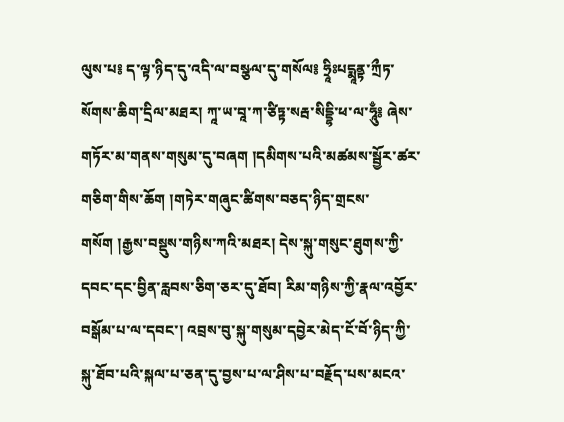ལུས་པ༔ ད་ལྟ་ཉིད་དུ་འདི་ལ་བསྩལ་དུ་གསོལ༔ ཧྲཱིཿཔདྨཱནྟ་ཀྲྀཏ་སོགས་ཆིག་དྲིལ་མཐར། ཀཱ་ཡ་བཱ་ཀ་ཙིཏྟ་སརྦ་སིདྡྷི་ཕ་ལ་ཧཱུྃ༔ ཞེས་གཏོར་མ་གནས་གསུམ་དུ་བཞག །དམིགས་པའི་མཚམས་སྦྱོར་ཚར་གཅིག་གིས་ཆོག །གཏེར་གཞུང་ཚིགས་བཅད་ཉིད་གྲངས་གསོག །རྒྱས་བསྡུས་གཉིས་ཀའི་མཐར། དེས་སྐུ་གསུང་ཐུགས་ཀྱི་དབང་དང་བྱིན་རླབས་ཅིག་ཅར་དུ་ཐོབ། རིམ་གཉིས་ཀྱི་རྣལ་འབྱོར་བསྒོམ་པ་ལ་དབང་། འབྲས་བུ་སྐུ་གསུམ་དབྱེར་མེད་ངོ་བོ་ཉིད་ཀྱི་སྐུ་ཐོབ་པའི་སྐལ་པ་ཅན་དུ་བྱས་པ་ལ་ཤིས་པ་བརྗོད་པས་མངའ་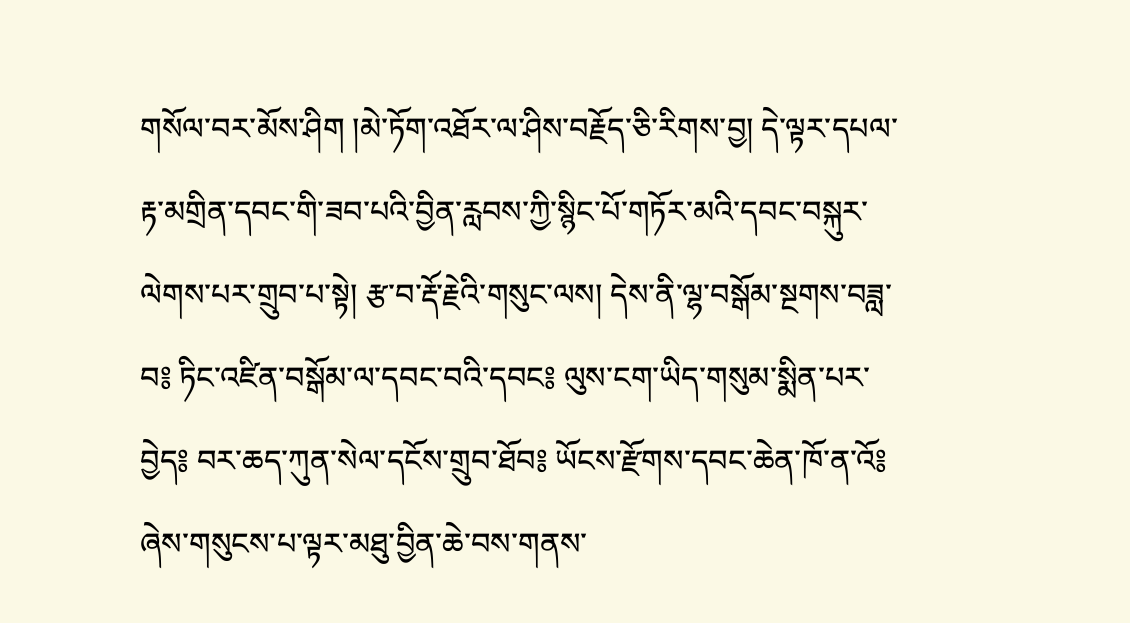གསོལ་བར་མོས་ཤིག །མེ་ཏོག་འཐོར་ལ་ཤིས་བརྗོད་ཅི་རིགས་བྱ། དེ་ལྟར་དཔལ་རྟ་མགྲིན་དབང་གི་ཟབ་པའི་བྱིན་རླབས་ཀྱི་སྙིང་པོ་གཏོར་མའི་དབང་བསྐུར་ལེགས་པར་གྲུབ་པ་སྟེ། རྩ་བ་རྡོ་རྗེའི་གསུང་ལས། དེས་ནི་ལྷ་བསྒོམ་སྔགས་བཟླ་བ༔ ཏིང་འཛིན་བསྒོམ་ལ་དབང་བའི་དབང༔ ལུས་ངག་ཡིད་གསུམ་སྨིན་པར་བྱེད༔ བར་ཆད་ཀུན་སེལ་དངོས་གྲུབ་ཐོབ༔ ཡོངས་རྫོགས་དབང་ཆེན་ཁོ་ན་འོ༔ ཞེས་གསུངས་པ་ལྟར་མཐུ་བྱིན་ཆེ་བས་གནས་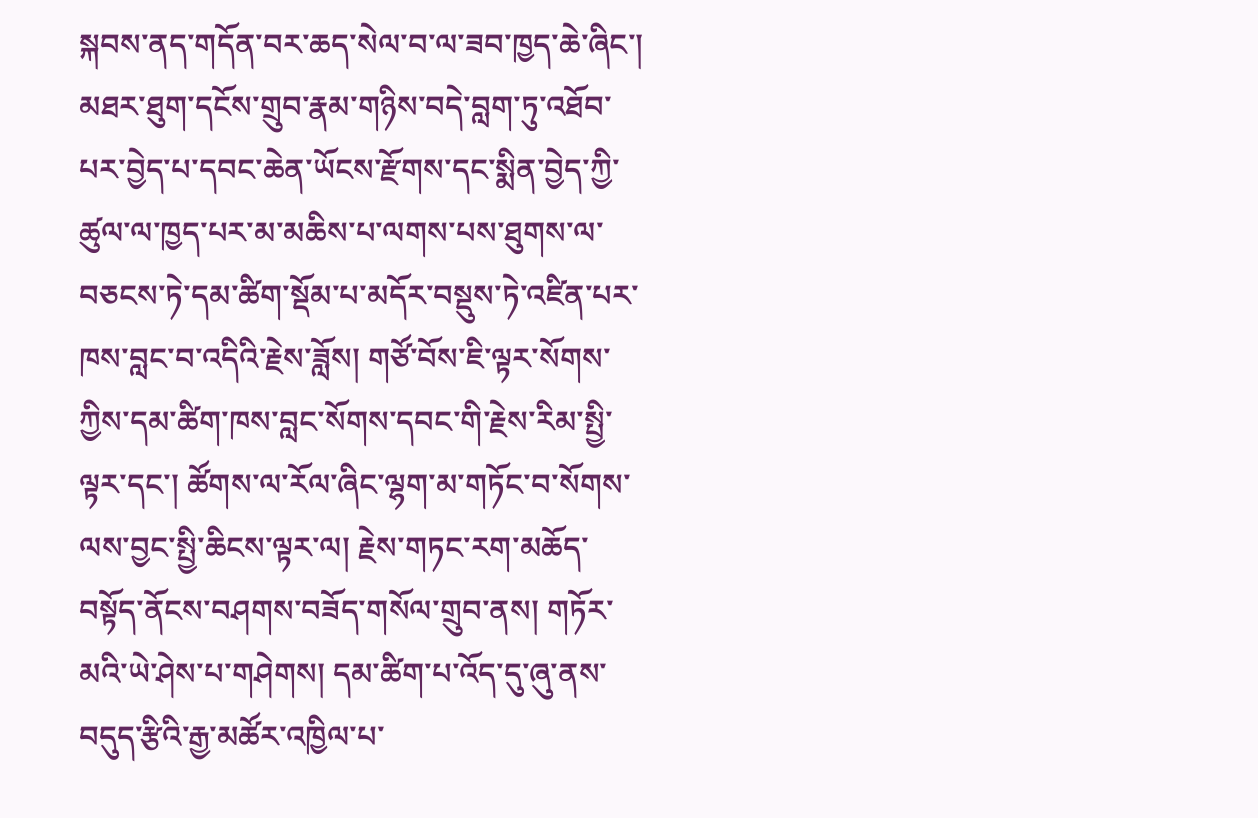སྐབས་ནད་གདོན་བར་ཆད་སེལ་བ་ལ་ཟབ་ཁྱད་ཆེ་ཞིང་། མཐར་ཐུག་དངོས་གྲུབ་རྣམ་གཉིས་བདེ་བླག་ཏུ་འཐོབ་པར་བྱེད་པ་དབང་ཆེན་ཡོངས་རྫོགས་དང་སྨིན་བྱེད་ཀྱི་ཚུལ་ལ་ཁྱད་པར་མ་མཆིས་པ་ལགས་པས་ཐུགས་ལ་བཅངས་ཏེ་དམ་ཚིག་སྡོམ་པ་མདོར་བསྡུས་ཏེ་འཛིན་པར་ཁས་བླང་བ་འདིའི་རྗེས་ཟློས། གཙོ་བོས་ཇི་ལྟར་སོགས་ཀྱིས་དམ་ཚིག་ཁས་བླང་སོགས་དབང་གི་རྗེས་རིམ་སྤྱི་ལྟར་དང་། ཚོགས་ལ་རོལ་ཞིང་ལྷག་མ་གཏོང་བ་སོགས་ལས་བྱང་སྤྱི་ཆིངས་ལྟར་ལ། རྗེས་གཏང་རག་མཆོད་བསྟོད་ནོངས་བཤགས་བཟོད་གསོལ་གྲུབ་ནས། གཏོར་མའི་ཡེ་ཤེས་པ་གཤེགས། དམ་ཚིག་པ་འོད་དུ་ཞུ་ནས་བདུད་རྩིའི་རྒྱ་མཚོར་འཁྱིལ་པ་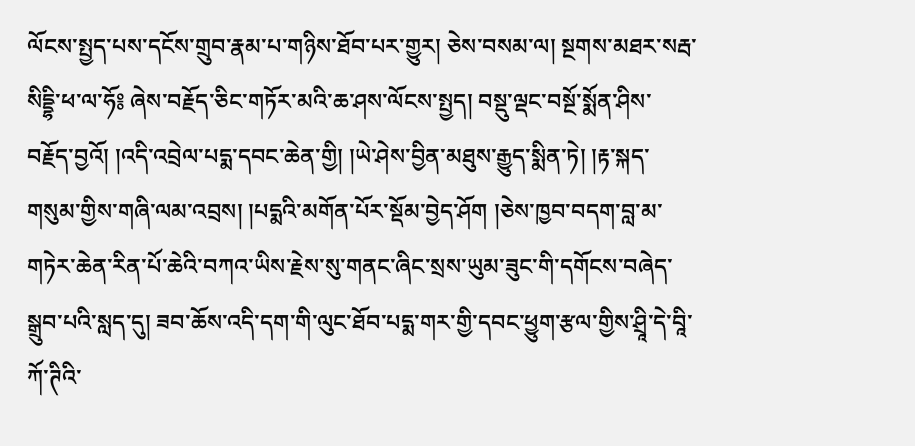ལོངས་སྤྱད་པས་དངོས་གྲུབ་རྣམ་པ་གཉིས་ཐོབ་པར་གྱུར། ཅེས་བསམ་ལ། སྔགས་མཐར་སརྦ་སིདྡྷི་ཕ་ལ་ཧོ༔ ཞེས་བརྗོད་ཅིང་གཏོར་མའི་ཆ་ཤས་ལོངས་སྤྱད། བསྡུ་ལྡང་བསྔོ་སྨོན་ཤིས་བརྗོད་བྱའོ། །འདི་འབྲེལ་པདྨ་དབང་ཆེན་གྱི། །ཡེ་ཤེས་བྱིན་མཐུས་རྒྱུད་སྨིན་ཏེ། །རྟ་སྐད་གསུམ་གྱིས་གཞི་ལམ་འབྲས། །པདྨའི་མགོན་པོར་སྡོམ་བྱེད་ཤོག །ཅེས་ཁྱབ་བདག་བླ་མ་གཏེར་ཆེན་རིན་པོ་ཆེའི་བཀའ་ཡིས་རྗེས་སུ་གནང་ཞིང་སྲས་ཡུམ་ཟུང་གི་དགོངས་བཞེད་སྒྲུབ་པའི་སླད་དུ། ཟབ་ཆོས་འདི་དག་གི་ལུང་ཐོབ་པདྨ་གར་གྱི་དབང་ཕྱུག་རྩལ་གྱིས་ཤྲཱི་དེ་བཱི་ཀོ་ཊིའི་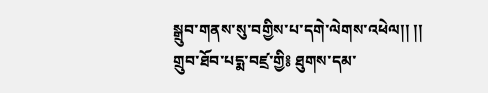སྒྲུབ་གནས་སུ་བགྱིས་པ་དགེ་ལེགས་འཕེལ།། །།
གྲུབ་ཐོབ་པདྨ་བཛྲ་གྱི༔ ཐུགས་དམ་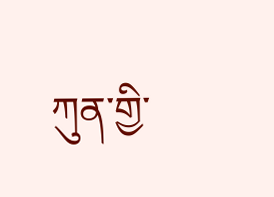ཀུན་གྱི་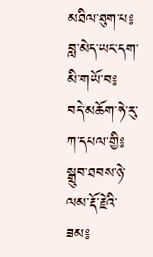མཐིལ་ཐུག་པ༔ བླ་མེད་ཡང་དག་མི་གཡོ་བ༔ བདེ་མཆོག་ཧེ་རུ་ཀ་དཔལ་གྱི༔ སྒྲུབ་ཐབས་ཉེ་ལམ་རྡོ་རྗེའི་ཟམ༔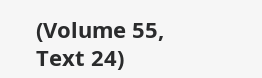(Volume 55, Text 24)